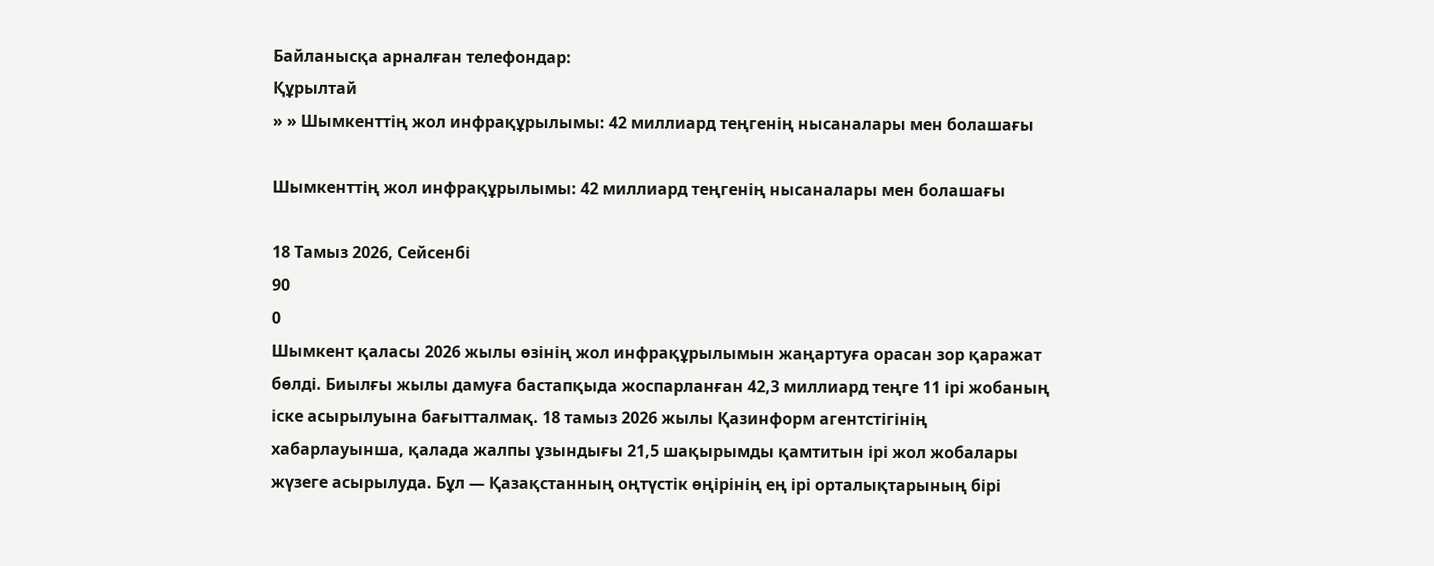Байланысқа арналған телефондар:
Құрылтай
» » Шымкенттің жол инфрақұрылымы: 42 миллиард теңгенің нысаналары мен болашағы

Шымкенттің жол инфрақұрылымы: 42 миллиард теңгенің нысаналары мен болашағы

18 Тамыз 2026, Сейсенбі
90
0
Шымкент қаласы 2026 жылы өзінің жол инфрақұрылымын жаңартуға орасан зор қаражат бөлді. Биылғы жылы дамуға бастапқыда жоспарланған 42,3 миллиард теңге 11 ірі жобаның іске асырылуына бағытталмақ. 18 тамыз 2026 жылы Қазинформ агентстігінің хабарлауынша, қалада жалпы ұзындығы 21,5 шақырымды қамтитын ірі жол жобалары жүзеге асырылуда. Бұл — Қазақстанның оңтүстік өңірінің ең ірі орталықтарының бірі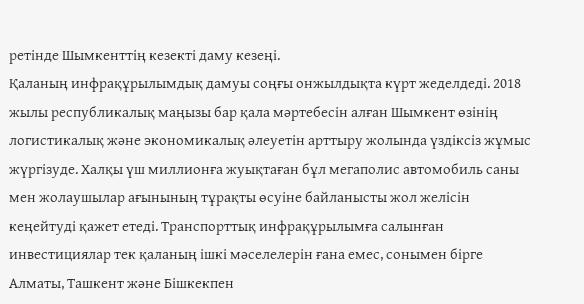ретінде Шымкенттің кезекті даму кезеңі.
Қаланың инфрақұрылымдық дамуы соңғы онжылдықта күрт жеделдеді. 2018 жылы республикалық маңызы бар қала мәртебесін алған Шымкент өзінің логистикалық және экономикалық әлеуетін арттыру жолында үздіксіз жұмыс жүргізуде. Халқы үш миллионға жуықтаған бұл мегаполис автомобиль саны мен жолаушылар ағынының тұрақты өсуіне байланысты жол желісін кеңейтуді қажет етеді. Транспорттық инфрақұрылымға салынған инвестициялар тек қаланың ішкі мәселелерін ғана емес, сонымен бірге Алматы, Ташкент және Бішкекпен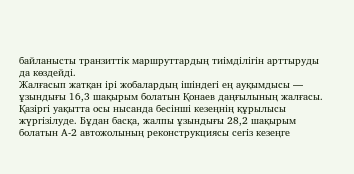байланысты транзиттік маршруттардың тиімділігін арттыруды да көздейді.
Жалғасып жатқан ірі жобалардың ішіндегі ең ауқымдысы — ұзындығы 16,3 шақырым болатын Қонаев даңғылының жалғасы. Қазіргі уақытта осы нысанда бесінші кезеңнің құрылысы жүргізілуде. Бұдан басқа, жалпы ұзындығы 28,2 шақырым болатын А-2 автожолының реконструкциясы сегіз кезеңге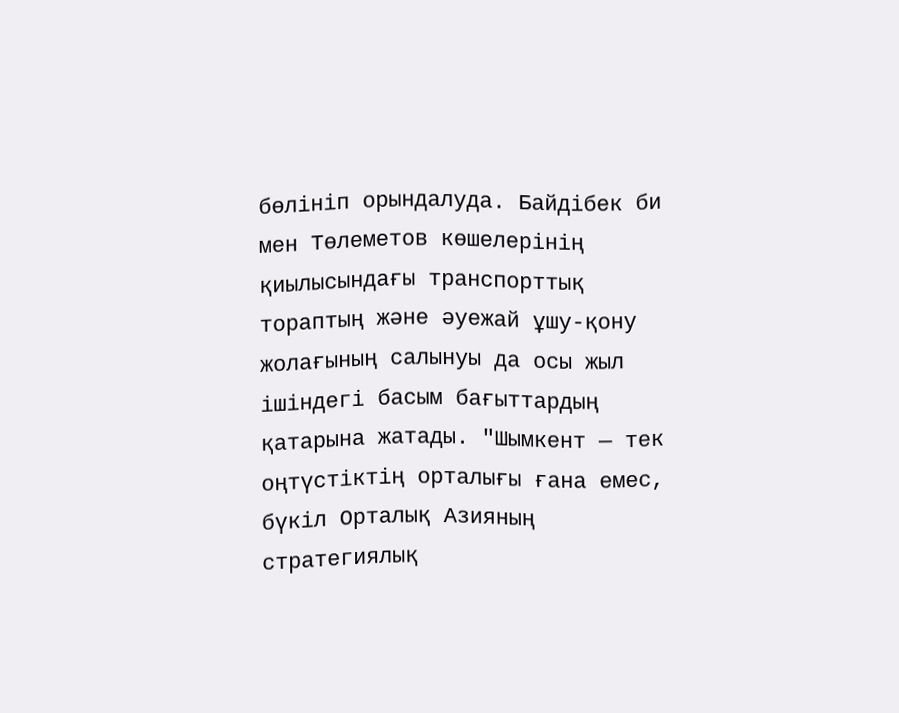бөлініп орындалуда. Байдібек би мен Төлеметов көшелерінің қиылысындағы транспорттық тораптың және әуежай ұшу-қону жолағының салынуы да осы жыл ішіндегі басым бағыттардың қатарына жатады. "Шымкент — тек оңтүстіктің орталығы ғана емес, бүкіл Орталық Азияның стратегиялық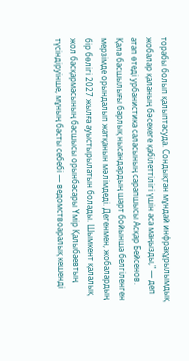торабы болып қалыптасуда. Сондықтан мұндай инфрақұрылымдық жобалар қаланың бәсекеге қабілеттілігі үшін аса маңызды," — деп атап өтеді урбанистика саласының сарапшысы Асқар Бейсенов.
Қала басшылығы барлық нысандардың шарт бойынша белгіленген мерзімде орындалып жатқанын мәлімдеді. Дегенмен, жобалардың бір бөлігі 2027 жылға ауыстырылатын болады. Шымкент қалалық жол басқармасының басшысы орынбасары Үмір Қалыбаевтың түсіндіруінше, мұның басты себебі — ведомствоаралық кешенді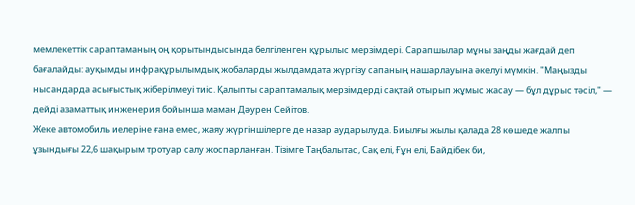мемлекеттік сараптаманың оң қорытындысында белгіленген құрылыс мерзімдері. Сарапшылар мұны заңды жағдай деп бағалайды: ауқымды инфрақұрылымдық жобаларды жылдамдата жүргізу сапаның нашарлауына әкелуі мүмкін. "Маңызды нысандарда асығыстық жіберілмеуі тиіс. Қалыпты сараптамалық мерзімдерді сақтай отырып жұмыс жасау — бұл дұрыс тәсіл," — дейді азаматтық инженерия бойынша маман Дәурен Сейітов.
Жеке автомобиль иелеріне ғана емес, жаяу жүргіншілерге де назар аударылуда. Биылғы жылы қалада 28 көшеде жалпы ұзындығы 22,6 шақырым тротуар салу жоспарланған. Тізімге Таңбалытас, Сақ елі, Ғұн елі, Байдібек би,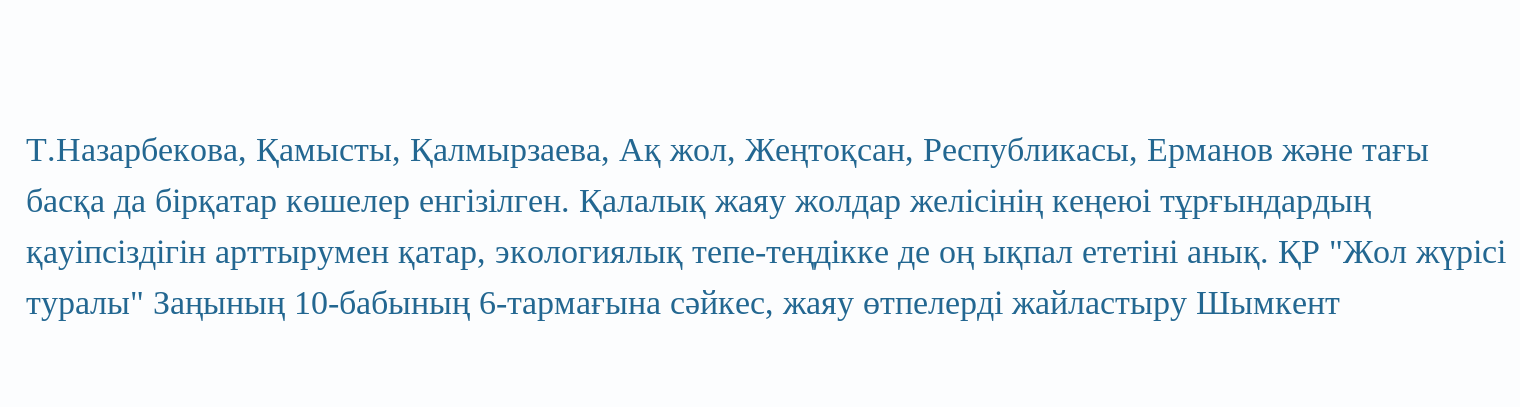Т.Назарбекова, Қамысты, Қалмырзаева, Ақ жол, Жеңтоқсан, Республикасы, Ерманов және тағы басқа да бірқатар көшелер енгізілген. Қалалық жаяу жолдар желісінің кеңеюі тұрғындардың қауіпсіздігін арттырумен қатар, экологиялық тепе-теңдікке де оң ықпал ететіні анық. ҚР "Жол жүрісі туралы" Заңының 10-бабының 6-тармағына сәйкес, жаяу өтпелерді жайластыру Шымкент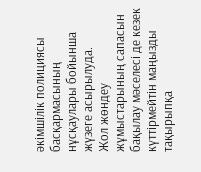әкімшілік полициясы басқармасының нұсқаулары бойынша жүзеге асырылуда.
Жол жөндеу жұмыстарының сапасын бақылау мәселесі де кезек күттірмейтін маңызды тақырыпқа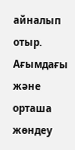айналып отыр. Ағымдағы және орташа жөндеу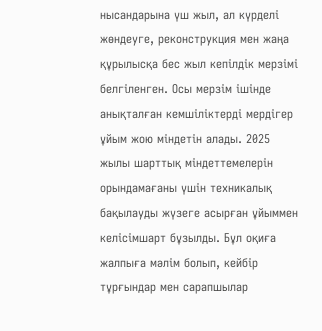нысандарына үш жыл, ал күрделі жөндеуге, реконструкция мен жаңа құрылысқа бес жыл кепілдік мерзімі белгіленген. Осы мерзім ішінде анықталған кемшіліктерді мердігер ұйым жою міндетін алады. 2025 жылы шарттық міндеттемелерін орындамағаны үшін техникалық бақылауды жүзеге асырған ұйыммен келісімшарт бұзылды. Бұл оқиға жалпыға мәлім болып, кейбір тұрғындар мен сарапшылар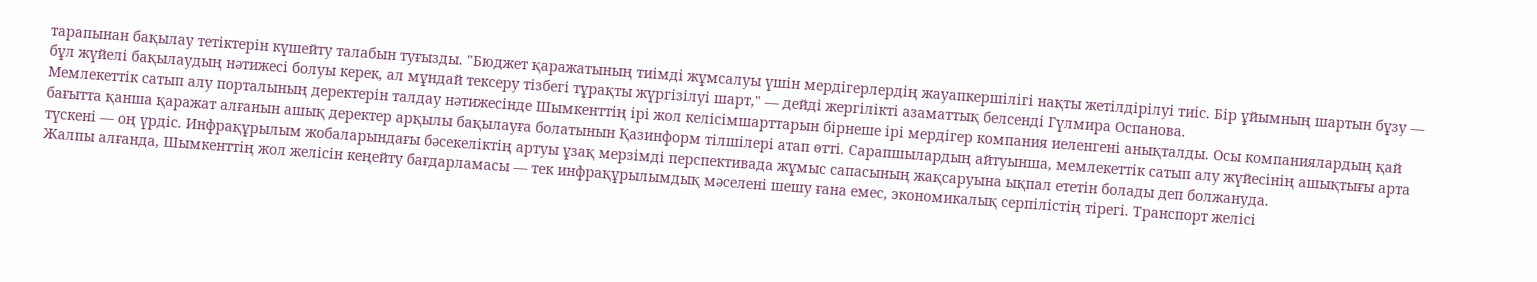тарапынан бақылау тетіктерін күшейту талабын туғызды. "Бюджет қаражатының тиімді жұмсалуы үшін мердігерлердің жауапкершілігі нақты жетілдірілуі тиіс. Бір ұйымның шартын бұзу — бұл жүйелі бақылаудың нәтижесі болуы керек, ал мұндай тексеру тізбегі тұрақты жүргізілуі шарт," — дейді жергілікті азаматтық белсенді Гүлмира Оспанова.
Мемлекеттік сатып алу порталының деректерін талдау нәтижесінде Шымкенттің ірі жол келісімшарттарын бірнеше ірі мердігер компания иеленгені анықталды. Осы компаниялардың қай бағытта қанша қаражат алғанын ашық деректер арқылы бақылауға болатынын Қазинформ тілшілері атап өтті. Сарапшылардың айтуынша, мемлекеттік сатып алу жүйесінің ашықтығы арта түскені — оң үрдіс. Инфрақұрылым жобаларындағы бәсекеліктің артуы ұзақ мерзімді перспективада жұмыс сапасының жақсаруына ықпал ететін болады деп болжануда.
Жалпы алғанда, Шымкенттің жол желісін кеңейту бағдарламасы — тек инфрақұрылымдық мәселені шешу ғана емес, экономикалық серпілістің тірегі. Транспорт желісі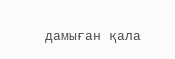дамыған қала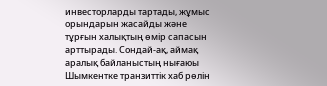инвесторларды тартады, жұмыс орындарын жасайды және тұрғын халықтың өмір сапасын арттырады. Сондай-ақ, аймақ аралық байланыстың нығаюы Шымкентке транзиттік хаб рөлін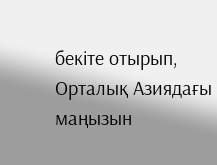бекіте отырып, Орталық Азиядағы маңызын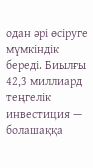одан әрі өсіруге мүмкіндік береді. Биылғы 42,3 миллиард теңгелік инвестиция — болашаққа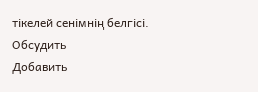тікелей сенімнің белгісі.
Обсудить
Добавить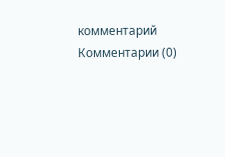комментарий
Комментарии (0)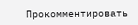Прокомментировать